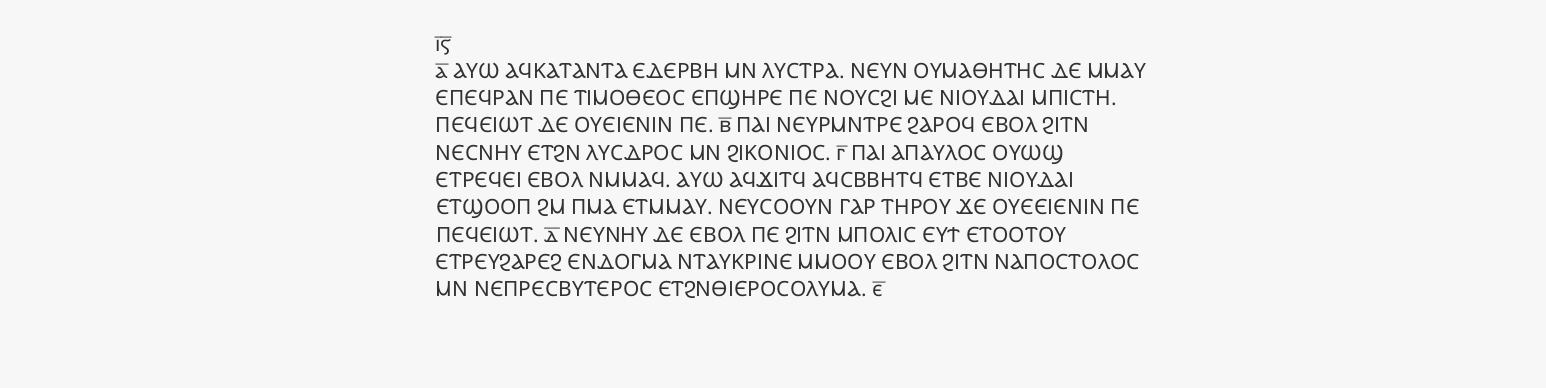ⲓ̅ⲋ̅
ⲁ̅ ⲀⲨⲰ ⲀϤⲔⲀⲦⲀⲚⲦⲀ ⲈⲆⲈⲢⲂⲎ ⲘⲚ ⲖⲨⲤⲦⲢⲀ. ⲚⲈⲨⲚ ⲞⲨⲘⲀⲐⲎⲦⲎⲤ ⲆⲈ ⲘⲘⲀⲨ ⲈⲠⲈϤⲢⲀⲚ ⲠⲈ ⲦⲒⲘⲞⲐⲈⲞⲤ ⲈⲠϢⲎⲢⲈ ⲠⲈ ⲚⲞⲨⲤϨⲒ ⲘⲈ ⲚⲒⲞⲨⲆⲀⲒ ⲘⲠⲒⲤⲦⲎ. ⲠⲈϤⲈⲒⲰⲦ ⲆⲈ ⲞⲨⲈⲒⲈⲚⲒⲚ ⲠⲈ. ⲃ̅ ⲠⲀⲒ ⲚⲈⲨⲢⲘⲚⲦⲢⲈ ϨⲀⲢⲞϤ ⲈⲂⲞⲖ ϨⲒⲦⲚ ⲚⲈⲤⲚⲎⲨ ⲈⲦϨⲚ ⲖⲨⲤⲆⲢⲞⲤ ⲘⲚ ϨⲒⲔⲞⲚⲒⲞⲤ. ⲅ̅ ⲠⲀⲒ ⲀⲠⲀⲨⲖⲞⲤ ⲞⲨⲰϢ ⲈⲦⲢⲈϤⲈⲒ ⲈⲂⲞⲖ ⲚⲘⲘⲀϤ. ⲀⲨⲰ ⲀϤϪⲒⲦϤ ⲀϤⲤⲂⲂⲎⲦϤ ⲈⲦⲂⲈ ⲚⲒⲞⲨⲆⲀⲒ ⲈⲦϢⲞⲞⲠ ϨⲘ ⲠⲘⲀ ⲈⲦⲘⲘⲀⲨ. ⲚⲈⲨⲤⲞⲞⲨⲚ ⲄⲀⲢ ⲦⲎⲢⲞⲨ ϪⲈ ⲞⲨⲈⲈⲒⲈⲚⲒⲚ ⲠⲈ ⲠⲈϤⲈⲒⲰⲦ. ⲇ̅ ⲚⲈⲨⲚⲎⲨ ⲆⲈ ⲈⲂⲞⲖ ⲠⲈ ϨⲒⲦⲚ ⲘⲠⲞⲖⲒⲤ ⲈⲨϮ ⲈⲦⲞⲞⲦⲞⲨ ⲈⲦⲢⲈⲨϨⲀⲢⲈϨ ⲈⲚⲆⲞⲄⲘⲀ ⲚⲦⲀⲨⲔⲢⲒⲚⲈ ⲘⲘⲞⲞⲨ ⲈⲂⲞⲖ ϨⲒⲦⲚ ⲚⲀⲠⲞⲤⲦⲞⲖⲞⲤ ⲘⲚ ⲚⲈⲠⲢⲈⲤⲂⲨⲦⲈⲢⲞⲤ ⲈⲦϨⲚⲐⲒⲈⲢⲞⲤⲞⲖⲨⲘⲀ. ⲉ̅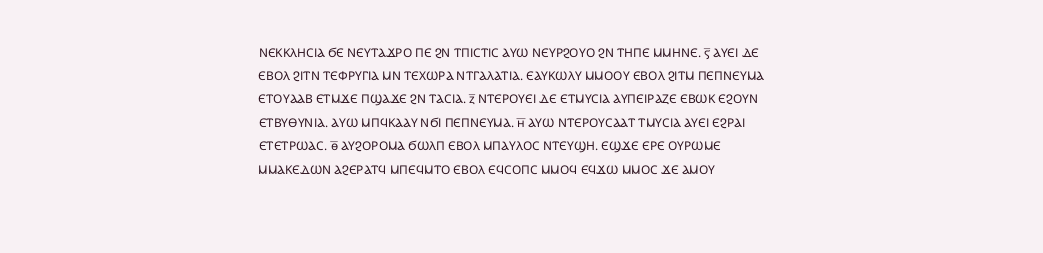ⲚⲈⲔⲔⲖⲎⲤⲒⲀ ϬⲈ ⲚⲈⲨⲦⲀϪⲢⲞ ⲠⲈ ϨⲚ ⲦⲠⲒⲤⲦⲒⲤ ⲀⲨⲰ ⲚⲈⲨⲢϨⲞⲨⲞ ϨⲚ ⲦⲎⲠⲈ ⲘⲘⲎⲚⲈ. ⲋ̅ ⲀⲨⲈⲒ ⲆⲈ ⲈⲂⲞⲖ ϨⲒⲦⲚ ⲦⲈⲪⲢⲨⲄⲒⲀ ⲘⲚ ⲦⲈⲬⲰⲢⲀ ⲚⲦⲄⲀⲖⲀⲦⲒⲀ. ⲈⲀⲨⲔⲰⲖⲨ ⲘⲘⲞⲞⲨ ⲈⲂⲞⲖ ϨⲒⲦⲘ ⲠⲈⲠⲚⲈⲨⲘⲀ ⲈⲦⲞⲨⲀⲀⲂ ⲈⲦⲘϪⲈ ⲠϢⲀϪⲈ ϨⲚ ⲦⲀⲤⲒⲀ. ⲍ̅ ⲚⲦⲈⲢⲞⲨⲈⲒ ⲆⲈ ⲈⲦⲘⲨⲤⲒⲀ ⲀⲨⲠⲈⲒⲢⲀⲌⲈ ⲈⲂⲰⲔ ⲈϨⲞⲨⲚ ⲈⲦⲂⲨⲐⲨⲚⲒⲀ. ⲀⲨⲰ ⲘⲠϤⲔⲀⲀⲨ ⲚϬⲒ ⲠⲈⲠⲚⲈⲨⲘⲀ. ⲏ̅ ⲀⲨⲰ ⲚⲦⲈⲢⲞⲨⲤⲀⲀⲦ ⲦⲘⲨⲤⲒⲀ ⲀⲨⲈⲒ ⲈϨⲢⲀⲒ ⲈⲦⲈⲦⲢⲰⲀⲤ. ⲑ̅ ⲀⲨϨⲞⲢⲞⲘⲀ ϬⲰⲖⲠ ⲈⲂⲞⲖ ⲘⲠⲀⲨⲖⲞⲤ ⲚⲦⲈⲨϢⲎ. ⲈϢϪⲈ ⲈⲢⲈ ⲞⲨⲢⲰⲘⲈ ⲘⲘⲀⲔⲈⲆⲰⲚ ⲀϨⲈⲢⲀⲦϤ ⲘⲠⲈϤⲘⲦⲞ ⲈⲂⲞⲖ ⲈϤⲤⲞⲠⲤ ⲘⲘⲞϤ ⲈϤϪⲰ ⲘⲘⲞⲤ ϪⲈ ⲀⲘⲞⲨ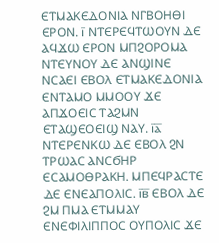ⲈⲦⲘⲀⲔⲈⲆⲞⲚⲒⲀ ⲚⲄⲂⲞⲎⲐⲒ ⲈⲢⲞⲚ. ⲓ̅ ⲚⲦⲈⲢⲈϤⲦⲰⲞⲨⲚ ⲆⲈ ⲀϤϪⲰ ⲈⲢⲞⲚ ⲘⲠϨⲞⲢⲞⲘⲀ ⲚⲦⲈⲨⲚⲞⲨ ⲆⲈ ⲀⲚϢⲒⲚⲈ ⲚⲤⲀⲈⲒ ⲈⲂⲞⲖ ⲈⲦⲘⲀⲔⲈⲆⲞⲚⲒⲀ ⲈⲚⲦⲀⲘⲞ ⲘⲘⲞⲞⲨ ϪⲈ ⲀⲠϪⲞⲈⲒⲤ ⲦⲀϨⲘⲚ ⲈⲦⲀϢⲈⲞⲈⲒϢ ⲚⲀⲨ. ⲓ̅ⲁ̅ ⲚⲦⲈⲢⲈⲚⲔⲰ ⲆⲈ ⲈⲂⲞⲖ ϨⲚ ⲦⲢⲰⲀⲤ ⲀⲚⲤϬⲎⲢ ⲈⲤⲀⲘⲞⲐⲢⲀⲔⲎ. ⲘⲠⲈϤⲢⲀⲤⲦⲈ ⲆⲈ ⲈⲚⲈⲀⲠⲞⲖⲒⲤ. ⲓ̅ⲃ̅ ⲈⲂⲞⲖ ⲆⲈ ϨⲘ ⲠⲘⲀ ⲈⲦⲘⲘⲀⲨ ⲈⲚⲈⲪⲒⲖⲒⲠⲠⲞⲤ ⲞⲨⲠⲞⲖⲒⲤ ϪⲈ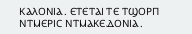ⲔⲀⲖⲞⲚⲒⲀ. ⲈⲦⲈⲦⲀⲒ ⲦⲈ ⲦϢⲞⲢⲠ ⲚⲦⲘⲈⲢⲒⲤ ⲚⲦⲘⲀⲔⲈⲆⲞⲚⲒⲀ.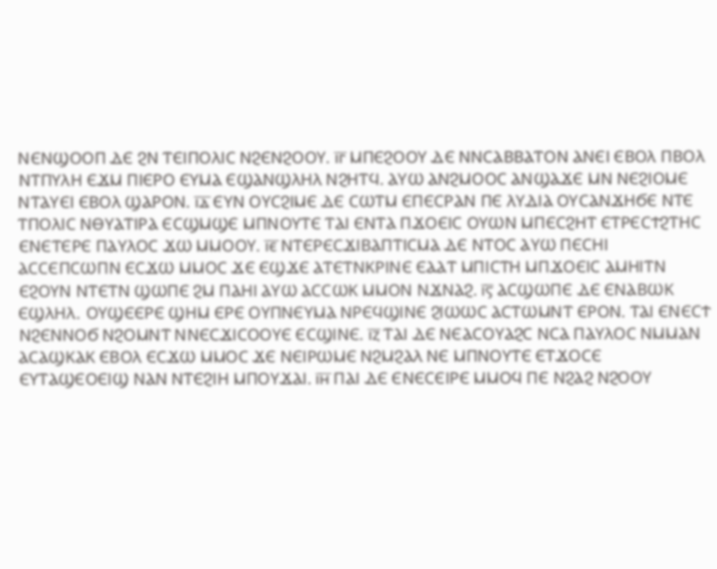ⲚⲈⲚϢⲞⲞⲠ ⲆⲈ ϨⲚ ⲦⲈⲒⲠⲞⲖⲒⲤ ⲚϨⲈⲚϨⲞⲞⲨ. ⲓ̅ⲅ̅ ⲘⲠⲈϨⲞⲞⲨ ⲆⲈ ⲚⲚⲤⲀⲂⲂⲀⲦⲞⲚ ⲀⲚⲈⲒ ⲈⲂⲞⲖ ⲠⲂⲞⲖ ⲚⲦⲠⲨⲖⲎ ⲈϪⲘ ⲠⲒⲈⲢⲞ ⲈⲨⲘⲀ ⲈϢⲀⲚϢⲖⲎⲖ ⲚϨⲎⲦϤ. ⲀⲨⲰ ⲀⲚϨⲘⲞⲞⲤ ⲀⲚϢⲀϪⲈ ⲘⲚ ⲚⲈϨⲒⲞⲘⲈ ⲚⲦⲀⲨⲈⲒ ⲈⲂⲞⲖ ϢⲀⲢⲞⲚ. ⲓ̅ⲇ̅ ⲈⲨⲚ ⲞⲨⲤϨⲒⲘⲈ ⲆⲈ ⲤⲰⲦⲘ ⲈⲠⲈⲤⲢⲀⲚ ⲠⲈ ⲖⲨⲆⲒⲀ ⲞⲨⲤⲀⲚϪⲎϬⲈ ⲚⲦⲈ ⲦⲠⲞⲖⲒⲤ ⲚⲐⲨⲀⲦⲒⲢⲀ ⲈⲤϢⲘϢⲈ ⲘⲠⲚⲞⲨⲦⲈ ⲦⲀⲒ ⲈⲚⲦⲀ ⲠϪⲞⲈⲒⲤ ⲞⲨⲰⲚ ⲘⲠⲈⲤϨⲎⲦ ⲈⲦⲢⲈⲤϮϨⲦⲎⲤ ⲈⲚⲈⲦⲈⲢⲈ ⲠⲀⲨⲖⲞⲤ ϪⲰ ⲘⲘⲞⲞⲨ. ⲓ̅ⲉ̅ ⲚⲦⲈⲢⲈⲤϪⲒⲂⲀⲠⲦⲒⲤⲘⲀ ⲆⲈ ⲚⲦⲞⲤ ⲀⲨⲰ ⲠⲈⲤⲎⲒ ⲀⲤⲤⲈⲠⲤⲰⲠⲚ ⲈⲤϪⲰ ⲘⲘⲞⲤ ϪⲈ ⲈϢϪⲈ ⲀⲦⲈⲦⲚⲔⲢⲒⲚⲈ ⲈⲀⲀⲦ ⲘⲠⲒⲤⲦⲎ ⲘⲠϪⲞⲈⲒⲤ ⲀⲘⲎⲒⲦⲚ ⲈϨⲞⲨⲚ ⲚⲦⲈⲦⲚ ϢⲰⲠⲈ ϨⲘ ⲠⲀⲎⲒ ⲀⲨⲰ ⲀⲤⲤⲰⲔ ⲘⲘⲞⲚ ⲚϪⲚⲀϨ. ⲓ̅ⲋ̅ ⲀⲤϢⲰⲠⲈ ⲆⲈ ⲈⲚⲀⲂⲰⲔ ⲈϢⲖⲎⲖ. ⲞⲨϢⲈⲈⲢⲈ ϢⲎⲘ ⲈⲢⲈ ⲞⲨⲠⲚⲈⲨⲘⲀ ⲚⲢⲈϤϢⲒⲚⲈ ϨⲒⲰⲰⲤ ⲀⲤⲦⲰⲘⲚⲦ ⲈⲢⲞⲚ. ⲦⲀⲒ ⲈⲚⲈⲤϮ ⲚϨⲈⲚⲚⲞϬ ⲚϨⲞⲘⲚⲦ ⲚⲚⲈⲤϪⲒⲤⲞⲞⲨⲈ ⲈⲤϢⲒⲚⲈ. ⲓ̅ⲍ̅ ⲦⲀⲒ ⲆⲈ ⲚⲈⲀⲤⲞⲨⲀϨⲤ ⲚⲤⲀ ⲠⲀⲨⲖⲞⲤ ⲚⲘⲘⲀⲚ ⲀⲤⲀϢⲔⲀⲔ ⲈⲂⲞⲖ ⲈⲤϪⲰ ⲘⲘⲞⲤ ϪⲈ ⲚⲈⲒⲢⲰⲘⲈ ⲚϨⲘϨⲀⲖ ⲚⲈ ⲘⲠⲚⲞⲨⲦⲈ ⲈⲦϪⲞⲤⲈ ⲈⲨⲦⲀϢⲈⲞⲈⲒϢ ⲚⲀⲚ ⲚⲦⲈϨⲒⲎ ⲘⲠⲞⲨϪⲀⲒ. ⲓ̅ⲏ̅ ⲠⲀⲒ ⲆⲈ ⲈⲚⲈⲤⲈⲒⲢⲈ ⲘⲘⲞϤ ⲠⲈ ⲚϨⲀϨ ⲚϨⲞⲞⲨ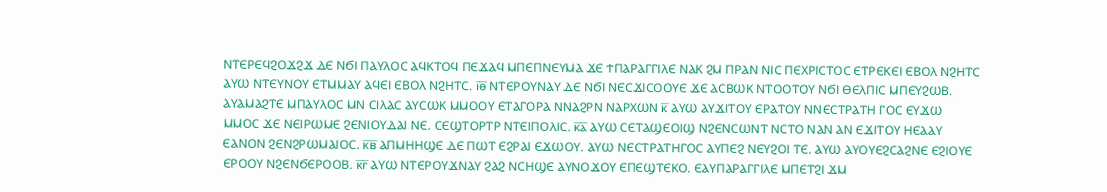ⲚⲦⲈⲢⲈϤϨⲞϪϨϪ ⲆⲈ ⲚϬⲒ ⲠⲀⲨⲖⲞⲤ ⲀϤⲔⲦⲞϤ ⲠⲈϪⲀϤ ⲘⲠⲈⲠⲚⲈⲨⲘⲀ ϪⲈ ϮⲠⲀⲢⲀⲄⲄⲒⲖⲈ ⲚⲀⲔ ϨⲘ ⲠⲢⲀⲚ ⲚⲒⲤ ⲠⲈⲬⲢⲒⲤⲦⲞⲤ ⲈⲦⲢⲈⲔⲈⲒ ⲈⲂⲞⲖ ⲚϨⲎⲦⲤ ⲀⲨⲰ ⲚⲦⲈⲨⲚⲞⲨ ⲈⲦⲘⲘⲀⲨ ⲀϤⲈⲒ ⲈⲂⲞⲖ ⲚϨⲎⲦⲤ. ⲓ̅ⲑ̅ ⲚⲦⲈⲢⲞⲨⲚⲀⲨ ⲆⲈ ⲚϬⲒ ⲚⲈⲤϪⲒⲤⲞⲞⲨⲈ ϪⲈ ⲀⲤⲂⲰⲔ ⲚⲦⲞⲞⲦⲞⲨ ⲚϬⲒ ⲐⲈⲖⲠⲒⲤ ⲘⲠⲈⲨϨⲰⲂ. ⲀⲨⲀⲘⲀϨⲦⲈ ⲘⲠⲀⲨⲖⲞⲤ ⲘⲚ ⲤⲒⲖⲀⲤ ⲀⲨⲤⲰⲔ ⲘⲘⲞⲞⲨ ⲈⲦⲀⲄⲞⲢⲀ ⲚⲚⲀϨⲢⲚ ⲚⲀⲢⲬⲰⲚ ⲕ̅ ⲀⲨⲰ ⲀⲨϪⲒⲦⲞⲨ ⲈⲢⲀⲦⲞⲨ ⲚⲚⲈⲤⲦⲢⲀⲦⲎ ⲄⲞⲤ ⲈⲨϪⲰ ⲘⲘⲞⲤ ϪⲈ ⲚⲈⲒⲢⲰⲘⲈ ϨⲈⲚⲒⲞⲨⲆⲀⲒ ⲚⲈ. ⲤⲈϢⲦⲞⲢⲦⲢ ⲚⲦⲈⲒⲠⲞⲖⲒⲤ. ⲕ̅ⲁ̅ ⲀⲨⲰ ⲤⲈⲦⲀϢⲈⲞⲒϢ ⲚϨⲈⲚⲤⲰⲚⲦ ⲚⲤⲦⲞ ⲚⲀⲚ ⲀⲚ ⲈϪⲒⲦⲞⲨ ⲎⲈⲀⲀⲨ ⲈⲀⲚⲞⲚ ϨⲈⲚϨⲢⲰⲘⲀⲒⲞⲤ. ⲕ̅ⲃ̅ ⲀⲠⲘⲎⲎϢⲈ ⲆⲈ ⲠⲰⲦ ⲈϨⲢⲀⲒ ⲈϪⲰⲞⲨ. ⲀⲨⲰ ⲚⲈⲤⲦⲢⲀⲦⲎⲄⲞⲤ ⲀⲨⲠⲈϨ ⲚⲈⲨϨⲞⲒ ⲦⲈ. ⲀⲨⲰ ⲀⲨⲞⲨⲈϨⲤⲀϨⲚⲈ ⲈϨⲒⲞⲨⲈ ⲈⲢⲞⲞⲨ ⲚϨⲈⲚϬⲈⲢⲞⲞⲂ. ⲕ̅ⲅ̅ ⲀⲨⲰ ⲚⲦⲈⲢⲞⲨϪⲚⲀⲨ ϨⲀϨ ⲚⲤⲎϢⲈ ⲀⲨⲚⲞϪⲞⲨ ⲈⲠⲈϢⲦⲈⲔⲞ. ⲈⲀⲨⲠⲀⲢⲀⲄⲄⲒⲖⲈ ⲘⲠⲈⲦϨⲒ ϪⲘ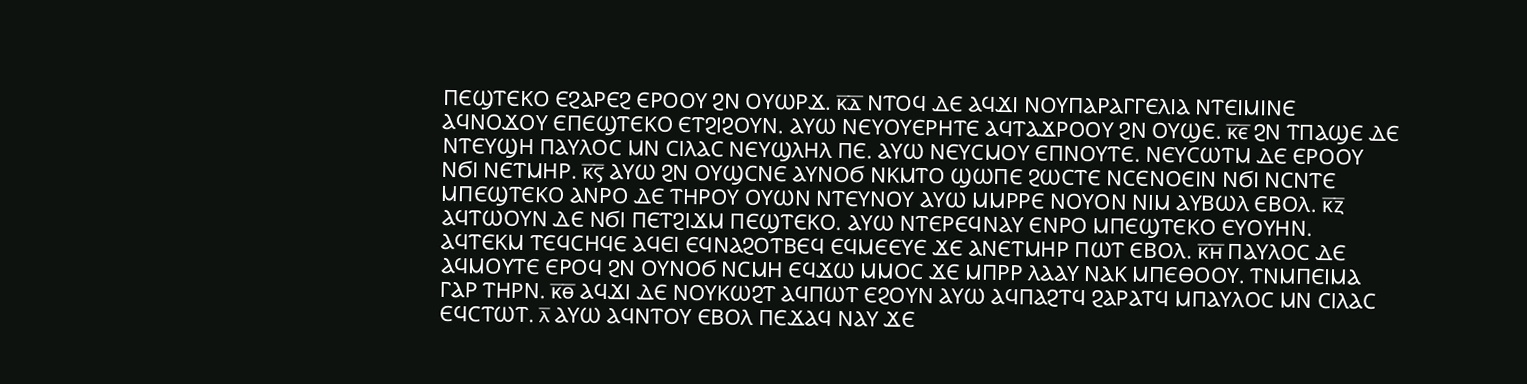ⲠⲈϢⲦⲈⲔⲞ ⲈϨⲀⲢⲈϨ ⲈⲢⲞⲞⲨ ϨⲚ ⲞⲨⲰⲢϪ. ⲕ̅ⲇ̅ ⲚⲦⲞϤ ⲆⲈ ⲀϤϪⲒ ⲚⲞⲨⲠⲀⲢⲀⲄⲄⲈⲖⲒⲀ ⲚⲦⲈⲒⲘⲒⲚⲈ ⲀϤⲚⲞϪⲞⲨ ⲈⲠⲈϢⲦⲈⲔⲞ ⲈⲦϨⲒϨⲞⲨⲚ. ⲀⲨⲰ ⲚⲈⲨⲞⲨⲈⲢⲎⲦⲈ ⲀϤⲦⲀϪⲢⲞⲞⲨ ϨⲚ ⲞⲨϢⲈ. ⲕ̅ⲉ̅ ϨⲚ ⲦⲠⲀϢⲈ ⲆⲈ ⲚⲦⲈⲨϢⲎ ⲠⲀⲨⲖⲞⲤ ⲘⲚ ⲤⲒⲖⲀⲤ ⲚⲈⲨϢⲖⲎⲖ ⲠⲈ. ⲀⲨⲰ ⲚⲈⲨⲤⲘⲞⲨ ⲈⲠⲚⲞⲨⲦⲈ. ⲚⲈⲨⲤⲰⲦⲘ ⲆⲈ ⲈⲢⲞⲞⲨ ⲚϬⲒ ⲚⲈⲦⲘⲎⲢ. ⲕ̅ⲋ̅ ⲀⲨⲰ ϨⲚ ⲞⲨϢⲤⲚⲈ ⲀⲨⲚⲞϬ ⲚⲔⲘⲦⲞ ϢⲰⲠⲈ ϨⲰⲤⲦⲈ ⲚⲤⲈⲚⲞⲈⲒⲚ ⲚϬⲒ ⲚⲤⲚⲦⲈ ⲘⲠⲈϢⲦⲈⲔⲞ ⲀⲚⲢⲞ ⲆⲈ ⲦⲎⲢⲞⲨ ⲞⲨⲰⲚ ⲚⲦⲈⲨⲚⲞⲨ ⲀⲨⲰ ⲘⲘⲢⲢⲈ ⲚⲞⲨⲞⲚ ⲚⲒⲘ ⲀⲨⲂⲰⲖ ⲈⲂⲞⲖ. ⲕ̅ⲍ̅ ⲀϤⲦⲰⲞⲨⲚ ⲆⲈ ⲚϬⲒ ⲠⲈⲦϨⲒϪⲘ ⲠⲈϢⲦⲈⲔⲞ. ⲀⲨⲰ ⲚⲦⲈⲢⲈϤⲚⲀⲨ ⲈⲚⲢⲞ ⲘⲠⲈϢⲦⲈⲔⲞ ⲈⲨⲞⲨⲎⲚ. ⲀϤⲦⲈⲔⲘ ⲦⲈϤⲤⲎϤⲈ ⲀϤⲈⲒ ⲈϤⲚⲀϨⲞⲦⲂⲈϤ ⲈϤⲘⲈⲈⲨⲈ ϪⲈ ⲀⲚⲈⲦⲘⲎⲢ ⲠⲰⲦ ⲈⲂⲞⲖ. ⲕ̅ⲏ̅ ⲠⲀⲨⲖⲞⲤ ⲆⲈ ⲀϤⲘⲞⲨⲦⲈ ⲈⲢⲞϤ ϨⲚ ⲞⲨⲚⲞϬ ⲚⲤⲘⲎ ⲈϤϪⲰ ⲘⲘⲞⲤ ϪⲈ ⲘⲠⲢⲢ ⲖⲀⲀⲨ ⲚⲀⲔ ⲘⲠⲈⲐⲞⲞⲨ. ⲦⲚⲘⲠⲈⲒⲘⲀ ⲄⲀⲢ ⲦⲎⲢⲚ. ⲕ̅ⲑ̅ ⲀϤϪⲒ ⲆⲈ ⲚⲞⲨⲔⲰϨⲦ ⲀϤⲠⲰⲦ ⲈϨⲞⲨⲚ ⲀⲨⲰ ⲀϤⲠⲀϨⲦϤ ϨⲀⲢⲀⲦϤ ⲘⲠⲀⲨⲖⲞⲤ ⲘⲚ ⲤⲒⲖⲀⲤ ⲈϤⲤⲦⲰⲦ. ⲗ̅ ⲀⲨⲰ ⲀϤⲚⲦⲞⲨ ⲈⲂⲞⲖ ⲠⲈϪⲀϤ ⲚⲀⲨ ϪⲈ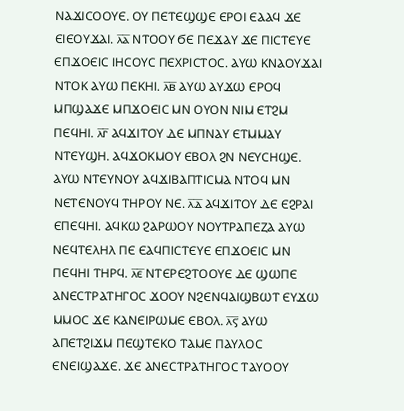ⲚⲀϪⲒⲤⲞⲞⲨⲈ. ⲞⲨ ⲠⲈⲦⲈϢϢⲈ ⲈⲢⲞⲒ ⲈⲀⲀϤ ϪⲈ ⲈⲒⲈⲞⲨϪⲀⲒ. ⲗ̅ⲁ̅ ⲚⲦⲞⲞⲨ ϬⲈ ⲠⲈϪⲀⲨ ϪⲈ ⲠⲒⲤⲦⲈⲨⲈ ⲈⲠϪⲞⲈⲒⲤ ⲒⲎⲤⲞⲨⲤ ⲠⲈⲬⲢⲒⲤⲦⲞⲤ. ⲀⲨⲰ ⲔⲚⲀⲞⲨϪⲀⲒ ⲚⲦⲞⲔ ⲀⲨⲰ ⲠⲈⲔⲎⲒ. ⲗ̅ⲃ̅ ⲀⲨⲰ ⲀⲨϪⲰ ⲈⲢⲞϤ ⲘⲠϢⲀϪⲈ ⲘⲠϪⲞⲈⲒⲤ ⲘⲚ ⲞⲨⲞⲚ ⲚⲒⲘ ⲈⲦϨⲘ ⲠⲈϤⲎⲒ. ⲗ̅ⲅ̅ ⲀϤϪⲒⲦⲞⲨ ⲆⲈ ⲘⲠⲚⲀⲨ ⲈⲦⲘⲘⲀⲨ ⲚⲦⲈⲨϢⲎ. ⲀϤϪⲞⲔⲘⲞⲨ ⲈⲂⲞⲖ ϨⲚ ⲚⲈⲨⲤⲎϢⲈ. ⲀⲨⲰ ⲚⲦⲈⲨⲚⲞⲨ ⲀϤϪⲒⲂⲀⲠⲦⲒⲤⲘⲀ ⲚⲦⲞϤ ⲘⲚ ⲚⲈⲦⲈⲚⲞⲨϤ ⲦⲎⲢⲞⲨ ⲚⲈ. ⲗ̅ⲇ̅ ⲀϤϪⲒⲦⲞⲨ ⲆⲈ ⲈϨⲢⲀⲒ ⲈⲠⲈϤⲎⲒ. ⲀϤⲔⲰ ϨⲀⲢⲰⲞⲨ ⲚⲞⲨⲦⲢⲀⲠⲈⲌⲀ ⲀⲨⲰ ⲚⲈϤⲦⲈⲖⲎⲖ ⲠⲈ ⲈⲀϤⲠⲒⲤⲦⲈⲨⲈ ⲈⲠϪⲞⲈⲒⲤ ⲘⲚ ⲠⲈϤⲎⲒ ⲦⲎⲢϤ. ⲗ̅ⲉ̅ ⲚⲦⲈⲢⲈϨⲦⲞⲞⲨⲈ ⲆⲈ ϢⲰⲠⲈ ⲀⲚⲈⲤⲦⲢⲀⲦⲎⲄⲞⲤ ϪⲞⲞⲨ ⲚϨⲈⲚϤⲀⲒϢⲂⲰⲦ ⲈⲨϪⲰ ⲘⲘⲞⲤ ϪⲈ ⲔⲀⲚⲈⲒⲢⲰⲘⲈ ⲈⲂⲞⲖ. ⲗ̅ⲋ̅ ⲀⲨⲰ ⲀⲠⲈⲦϨⲒϪⲘ ⲠⲈϢⲦⲈⲔⲞ ⲦⲀⲘⲈ ⲠⲀⲨⲖⲞⲤ ⲈⲚⲈⲒϢⲀϪⲈ. ϪⲈ ⲀⲚⲈⲤⲦⲢⲀⲦⲎⲄⲞⲤ ⲦⲀⲨⲞⲞⲨ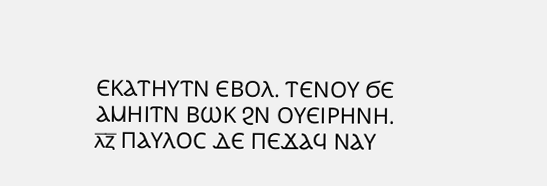ⲈⲔⲀⲦⲎⲨⲦⲚ ⲈⲂⲞⲖ. ⲦⲈⲚⲞⲨ ϬⲈ ⲀⲘⲎⲒⲦⲚ ⲂⲰⲔ ϨⲚ ⲞⲨⲈⲒⲢⲎⲚⲎ. ⲗ̅ⲍ̅ ⲠⲀⲨⲖⲞⲤ ⲆⲈ ⲠⲈϪⲀϤ ⲚⲀⲨ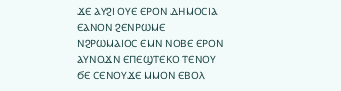ϪⲈ ⲀⲨϨⲒ ⲞⲨⲈ ⲈⲢⲞⲚ ⲆⲎⲘⲞⲤⲒⲀ ⲈⲀⲚⲞⲚ ϨⲈⲚⲢⲰⲘⲈ ⲚϨⲢⲰⲘⲀⲒⲞⲤ ⲈⲘⲚ ⲚⲞⲂⲈ ⲈⲢⲞⲚ ⲀⲨⲚⲞϪⲚ ⲈⲠⲈϢⲦⲈⲔⲞ ⲦⲈⲚⲞⲨ ϬⲈ ⲤⲈⲚⲞⲨϪⲈ ⲘⲘⲞⲚ ⲈⲂⲞⲖ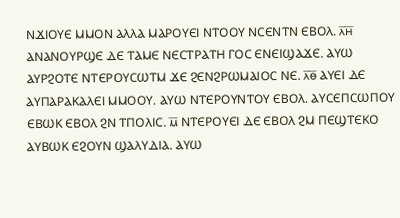ⲚϪⲒⲞⲨⲈ ⲘⲘⲞⲚ ⲀⲖⲖⲀ ⲘⲀⲢⲞⲨⲈⲒ ⲚⲦⲞⲞⲨ ⲚⲤⲈⲚⲦⲚ ⲈⲂⲞⲖ. ⲗ̅ⲏ̅ ⲀⲚⲀⲚⲞⲨⲢϢⲈ ⲆⲈ ⲦⲀⲘⲈ ⲚⲈⲤⲦⲢⲀⲦⲎ ⲄⲞⲤ ⲈⲚⲈⲒϢⲀϪⲈ. ⲀⲨⲰ ⲀⲨⲢϨⲞⲦⲈ ⲚⲦⲈⲢⲞⲨⲤⲰⲦⲘ ϪⲈ ϨⲈⲚϨⲢⲰⲘⲀⲒⲞⲤ ⲚⲈ. ⲗ̅ⲑ̅ ⲀⲨⲈⲒ ⲆⲈ ⲀⲨⲠⲀⲢⲀⲔⲀⲖⲈⲒ ⲘⲘⲞⲞⲨ. ⲀⲨⲰ ⲚⲦⲈⲢⲞⲨⲚⲦⲞⲨ ⲈⲂⲞⲖ. ⲀⲨⲤⲈⲠⲤⲰⲠⲞⲨ ⲈⲂⲰⲔ ⲈⲂⲞⲖ ϨⲚ ⲦⲠⲞⲖⲒⲤ. ⲙ̅ ⲚⲦⲈⲢⲞⲨⲈⲒ ⲆⲈ ⲈⲂⲞⲖ ϨⲘ ⲠⲈϢⲦⲈⲔⲞ ⲀⲨⲂⲰⲔ ⲈϨⲞⲨⲚ ϢⲀⲖⲨⲆⲒⲀ. ⲀⲨⲰ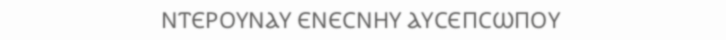ⲚⲦⲈⲢⲞⲨⲚⲀⲨ ⲈⲚⲈⲤⲚⲎⲨ ⲀⲨⲤⲈⲠⲤⲰⲠⲞⲨ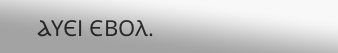ⲀⲨⲈⲒ ⲈⲂⲞⲖ.